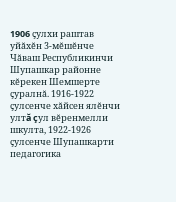1906 çулхи раштав уйăхĕн 3-мĕшĕнче Чăваш Республикинчи Шупашкар районне кĕрекен Шемшерте çуралнă. 1916-1922 çулсенче хăйсен ялĕнчи ултă çул вĕренмелли шкулта, 1922-1926 çулсенче Шупашкарти педагогика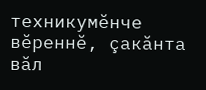техникумĕнче вĕреннĕ, çакăнта вăл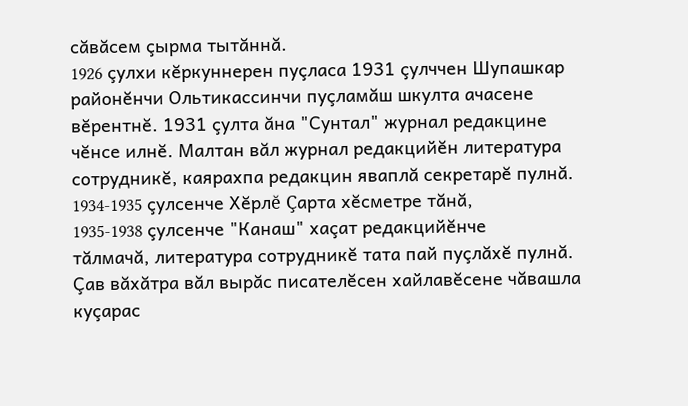сăвăсем çырма тытăннă.
1926 çулхи кĕркуннерен пуçласа 1931 çулччен Шупашкар районĕнчи Ольтикассинчи пуçламăш шкулта ачасене вĕрентнĕ. 1931 çулта ăна "Сунтал" журнал редакцине чĕнсе илнĕ. Малтан вăл журнал редакцийĕн литература сотрудникĕ, каярахпа редакцин яваплă секретарĕ пулнă.
1934-1935 çулсенче Хĕрлĕ Çарта хĕсметре тăнă, 1935-1938 çулсенче "Канаш" хаçат редакцийĕнче тăлмачă, литература сотрудникĕ тата пай пуçлăхĕ пулнă. Çав вăхăтра вăл вырăс писателĕсен хайлавĕсене чăвашла куçарас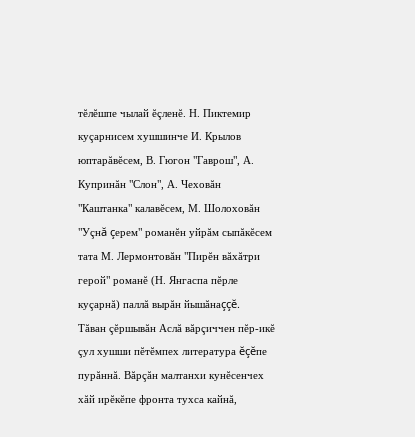тĕлĕшпе чылай ĕçленĕ. Н. Пиктемир куçарнисем хушшинче И. Крылов юптарăвĕсем, В. Гюгон "Гаврош", А. Купринăн "Слон", А. Чеховăн "Каштанка" калавĕсем, М. Шолоховăн "Уçнă çерем" романĕн уйрăм сыпăкĕсем тата М. Лермонтовăн "Пирĕн вăхăтри герой" романĕ (Н. Янгаспа пĕрле куçарнă) паллă вырăн йышăнаççĕ.
Тăван çĕршывăн Аслă вăрçиччен пĕр-икĕ çул хушши пĕтĕмпех литература ĕçĕпе пурăннă. Вăрçăн малтанхи кунĕсенчех хăй ирĕкĕпе фронта тухса кайнă,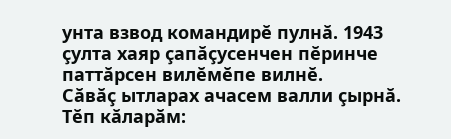унта взвод командирĕ пулнă. 1943 çулта хаяр çапăçусенчен пĕринче паттăрсен вилĕмĕпе вилнĕ.
Сăвăç ытларах ачасем валли çырнă.
Тĕп кăларăм: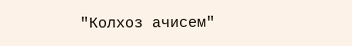"Колхоз ачисем"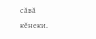сăвă кĕнеки.